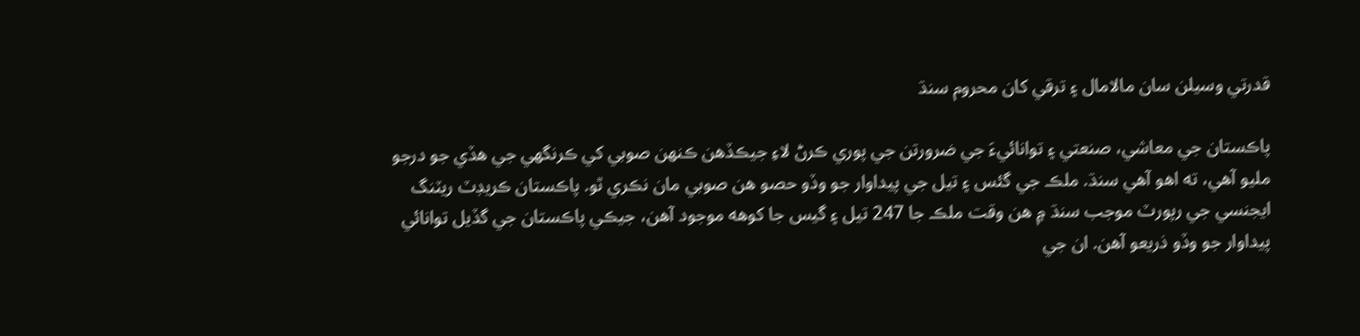قدرتي وسيلن سان مالامال ۽ ترقي کان محروم سنڌ

پاڪستان جي معاشي، صنعتي ۽ توانائيءَ جي ضرورتن جي پوري ڪرڻ لاءِ جيڪڏهن ڪنهن صوبي کي ڪرنگهي جي هڏي جو درجو مليو آهي، ته اهو آهي سنڌ. ملڪ جي گئس ۽ تيل جي پيداوار جو وڏو حصو هن صوبي مان نڪري ٿو. پاڪستان ڪريڊٽ ريٽنگ ايجنسي جي رپورٽ موجب سنڌ ۾ هن وقت ملڪ جا 247 تيل ۽ گيس جا کوهه موجود آهن، جيڪي پاڪستان جي گڏيل توانائي پيداوار جو وڏو ذريعو آهن. ان جي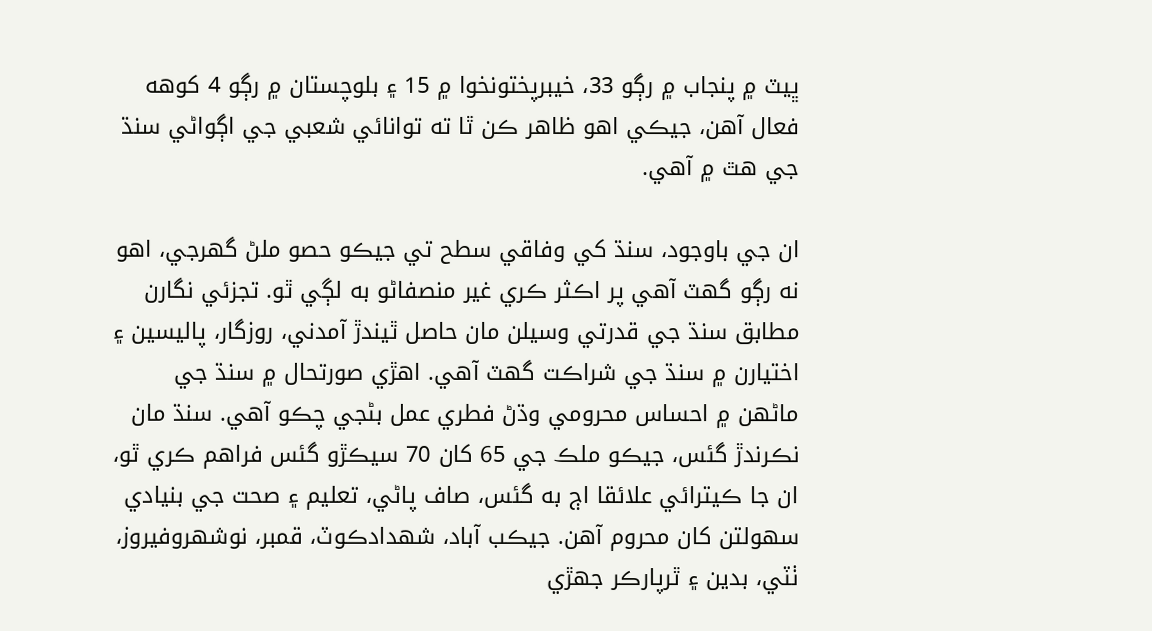ڀيٽ ۾ پنجاب ۾ رڳو 33، خيبرپختونخوا ۾ 15 ۽ بلوچستان ۾ رڳو 4 کوهه فعال آهن، جيڪي اهو ظاهر ڪن ٿا ته توانائي شعبي جي اڳواڻي سنڌ جي هٿ ۾ آهي.

ان جي باوجود، سنڌ کي وفاقي سطح تي جيڪو حصو ملڻ گهرجي، اهو نه رڳو گهٽ آهي پر اڪثر ڪري غير منصفاڻو به لڳي ٿو. تجزئي نگارن مطابق سنڌ جي قدرتي وسيلن مان حاصل ٿيندڙ آمدني، روزگار، پاليسين ۽ اختيارن ۾ سنڌ جي شراڪت گهٽ آهي. اهڙي صورتحال ۾ سنڌ جي ماڻهن ۾ احساس محرومي وڌڻ فطري عمل بڻجي چڪو آهي. سنڌ مان نڪرندڙ گئس، جيڪو ملڪ جي 65 کان 70 سيڪڙو گئس فراهم ڪري ٿو، ان جا ڪيترائي علائقا اڄ به گئس، صاف پاڻي، تعليم ۽ صحت جي بنيادي سهولتن کان محروم آهن. جيڪب آباد، شهدادڪوٽ، قمبر، نوشهروفيروز، ٺٽي، بدين ۽ ٿرپارڪر جهڙي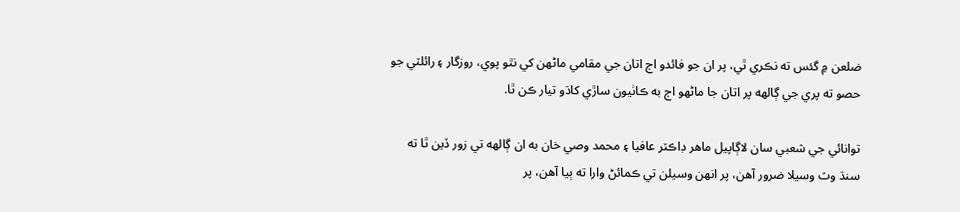ضلعن ۾ گئس ته نڪري ٿي، پر ان جو فائدو اڄ اتان جي مقامي ماڻهن کي نٿو پوي، روزگار ۽ رائلٽي جو حصو ته پري جي ڳالهه پر اتان جا ماڻهو اڄ به ڪاٺيون ساڙي کاڌو تيار ڪن ٿا.

توانائي جي شعبي سان لاڳاپيل ماهر ڊاڪٽر عافيا ۽ محمد وصي خان به ان ڳالهه تي زور ڏين ٿا ته سنڌ وٽ وسيلا ضرور آهن، پر انهن وسيلن تي ڪمائڻ وارا ته ٻيا آهن، پر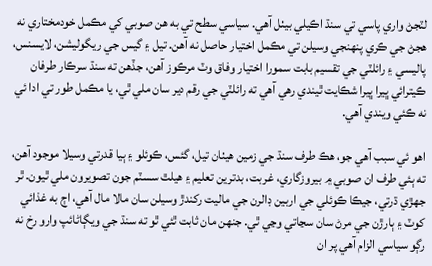لٽجڻ واري پاسي تي سنڌ اڪيلي بيٺل آهي. سياسي سطح تي به هن صوبي کي مڪمل خودمختاري نه هجڻ جي ڪري پنهنجي وسيلن تي مڪمل اختيار حاصل نه آهن. تيل ۽ گيس جي ريگوليشن، لايسنس، پاليسي ۽ رائلٽي جي تقسيم بابت سمورا اختيار وفاق وٽ مرڪوز آهن، جڏهن ته سنڌ سرڪار طرفان ڪيترائي ڀيرا ڀيرا شڪايت ٿيندي رهي آهي ته رائلٽي جي رقم دير سان ملي ٿي، يا مڪمل طور تي ادا ئي نه ڪئي ويندي آهي.

اهو ئي سبب آهي جو، هڪ طرف سنڌ جي زمين هيٺان تيل، گئس، ڪوئلو ۽ ٻيا قدرتي وسيلا موجود آهن، ته ٻئي طرف ان صوبي ۾ بيروزگاري، غربت، بدترين تعليم ۽ هيلٿ سسٽم جون تصويرون ملي ٿيون. ٿر جهڙي ڌرتي، جيڪا ڪوئلي جي اربين ڊالرن جي ماليت رکندڙ وسيلن سان مالا مال آهي، اڄ به غذائي کوٽ ۽ ٻارڙن جي مرڻ سان سڃاتي وڃي ٿي. جنهن مان ثابت ٿئي ٿو ته سنڌ جي ويڳاڻائپ وارو رخ نه رڳو سياسي الزام آهي پر ان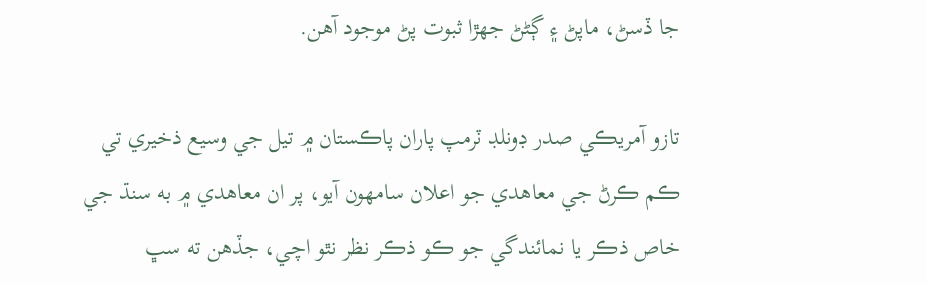جا ڏسڻ، ماپڻ ۽ ڳڻڻ جهڙا ثبوت پڻ موجود آهن.

تازو آمريڪي صدر ڊونلڊ ٽرمپ پاران پاڪستان ۾ تيل جي وسيع ذخيري تي ڪم ڪرڻ جي معاهدي جو اعلان سامهون آيو، پر ان معاهدي ۾ به سنڌ جي خاص ذڪر يا نمائندگي جو ڪو ذڪر نظر نٿو اچي، جڏهن ته سڀ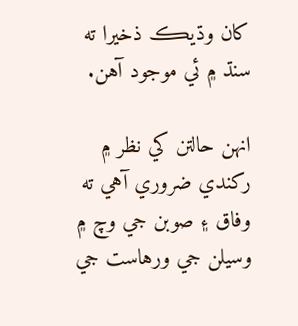کان وڌيڪ ذخيرا ته سنڌ ۾ ئي موجود آهن.

انهن حالتن کي نظر ۾ رکندي ضروري آهي ته وفاق ۽ صوبن جي وچ ۾ وسيلن جي ورهاست جي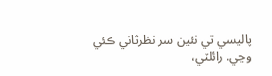پاليسي تي نئين سر نظرثاني ڪئي وڃي. رائلٽي،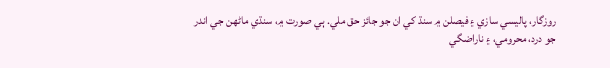روزگار، پاليسي سازي ۽ فيصلن ۾ سنڌ کي ان جو جائز حق ملي. ٻي صورت ۾، سنڌي ماڻهن جي اندر جو درد، محرومي، ۽ ناراضگي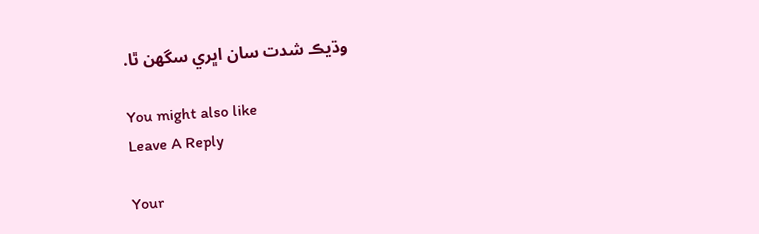وڌيڪ شدت سان اڀري سگهن ٿا.

You might also like
Leave A Reply

Your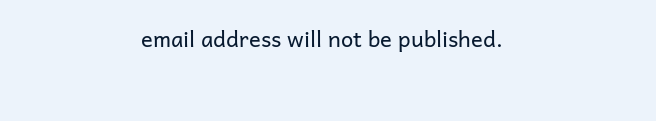email address will not be published.